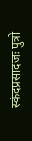स्कंदप्रसादजः पुत्रो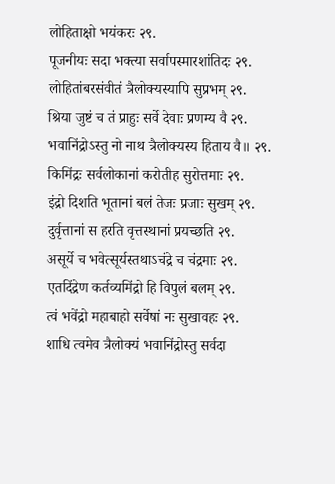लोहिताक्षो भयंकरः २९.
पूजनीयः सदा भक्त्या सर्वापस्मारशांतिदः २९.
लोहितांबरसंवीतं त्रैलोक्यस्यापि सुप्रभम् २९.
श्रिया जुष्टं च तं प्राहुः सर्वे देवाः प्रणम्य वै २९.
भवानिंद्रोऽस्तु नो नाथ त्रैलोक्यस्य हिताय वै॥ २९.
किमिंद्रः सर्वलोकानां करोतीह सुरोत्तमाः २९.
इंद्रो दिशति भूतानां बलं तेजः प्रजाः सुखम् २९.
दुर्वृत्तानां स हरति वृत्तस्थानां प्रयच्छति २९.
असूर्ये च भवेत्सूर्यस्तथाऽचंद्रे च चंद्रमाः २९.
एतदिंद्रेण कर्तव्यमिंद्रो हि विपुलं बलम् २९.
त्वं भवेंद्रो महाबाहो सर्वेषां नः सुखावहः २९.
शाधि त्वमेव त्रैलोक्यं भवानिंद्रोस्तु सर्वदा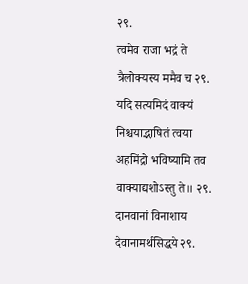२९.
त्वमेव राजा भद्रं ते त्रैलोक्यस्य ममैव च २९.
यदि सत्यमिदं वाक्यं निश्चयाद्भाषितं त्वया अहमिंद्रो भविष्यामि तव वाक्याद्यशोऽस्तु ते॥ २९.
दानवानां विनाशाय देवानामर्थसिद्धये २९.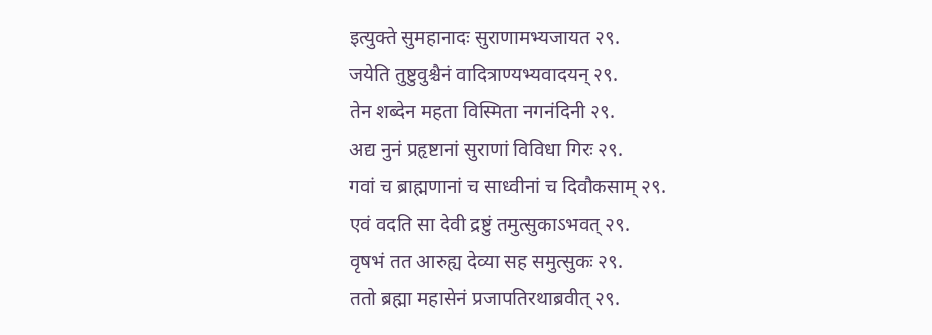इत्युक्ते सुमहानादः सुराणामभ्यजायत २९.
जयेति तुष्टुवुश्चैनं वादित्राण्यभ्यवादयन् २९.
तेन शब्देन महता विस्मिता नगनंदिनी २९.
अद्य नुनं प्रहृष्टानां सुराणां विविधा गिरः २९.
गवां च ब्राह्मणानां च साध्वीनां च दिवौकसाम् २९.
एवं वदति सा देवी द्रष्टुं तमुत्सुकाऽभवत् २९.
वृषभं तत आरुह्य देव्या सह समुत्सुकः २९.
ततो ब्रह्मा महासेनं प्रजापतिरथाब्रवीत् २९.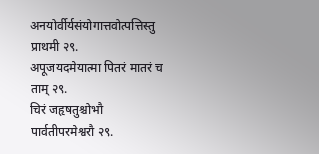अनयोर्वीर्यसंयोगात्तवोत्पत्तिस्तु प्राथमी २९.
अपूजयदमेयात्मा पितरं मातरं च ताम् २९.
चिरं जहृषतुश्चोभौ पार्वतीपरमेश्वरौ २९.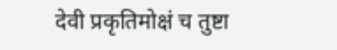देवी प्रकृतिमोक्षं च तुष्टा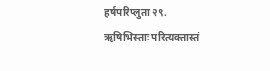हर्षपरिप्लुता २९.
ऋषिभिस्ताः परित्यक्तास्तं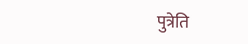पुत्रेति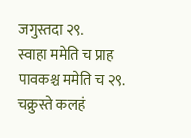जगुस्तदा २९.
स्वाहा ममेति च प्राह पावकश्च ममेति च २९.
चक्रुस्ते कलहं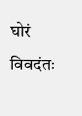घोरं विवदंतः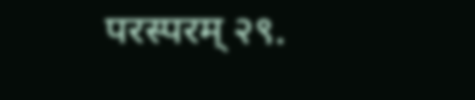परस्परम् २९.